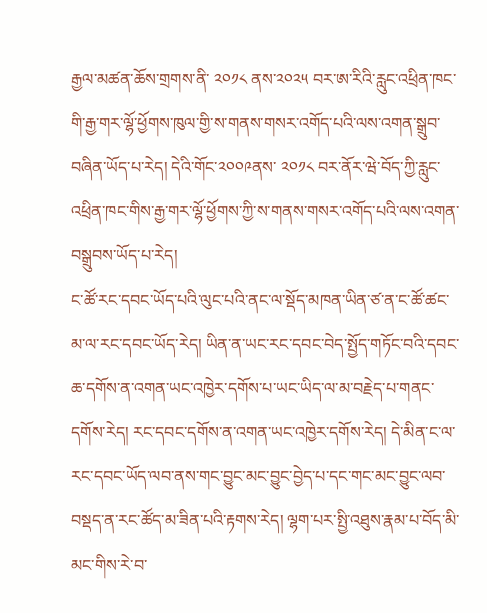རྒྱལ་མཚན་ཆོས་གྲགས་ནི་ ༢༠༡༨ ནས་༢༠༢༥ བར་ཨ་རིའི་རླུང་འཕྲིན་ཁང་གི་རྒྱ་གར་ལྷོ་ཕྱོགས་ཁུལ་གྱི་ས་གནས་གསར་འགོད་པའི་ལས་འགན་སྒྲུབ་བཞིན་ཡོད་པ་རེད། དེའི་གོང་༢༠༠༩ནས་ ༢༠༡༨ བར་ནོར་ཝེ་བོད་ཀྱི་རླུང་འཕྲིན་ཁང་གིས་རྒྱ་གར་ལྷོ་ཕྱོགས་ཀྱི་ས་གནས་གསར་འགོད་པའི་ལས་འགན་བསྒྲུབས་ཡོད་པ་རེད།
ང་ཚོ་རང་དབང་ཡོད་པའི་ལུང་པའི་ནང་ལ་སྡོད་མཁན་ཡིན་ཙ་ན་ང་ཚོ་ཚང་མ་ལ་རང་དབང་ཡོད་རེད། ཡིན་ན་ཡང་རང་དབང་བེད་སྤྱོད་གཏོང་བའི་དབང་ཆ་དགོས་ན་འགན་ཡང་འཁྱེར་དགོས་པ་ཡང་ཡིད་ལ་མ་བརྗེད་པ་གནང་དགོས་རེད། རང་དབང་དགོས་ན་འགན་ཡང་འཁྱེར་དགོས་རེད། དེ་མིན་ང་ལ་རང་དབང་ཡོད་ལབ་ནས་གང་བྱུང་མང་བྱུང་བྱེད་པ་དང་གང་མང་བྱུང་ལབ་བསྡད་ན་རང་ཚོད་མ་ཟིན་པའི་རྟགས་རེད། ལྷག་པར་སྤྱི་འཐུས་རྣམ་པ་བོད་མི་མང་གིས་རེ་བ་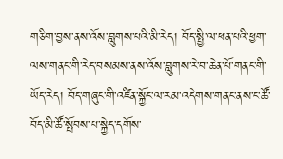གཅིག་བྱས་ནས་འོས་བླུགས་པའི་མི་རེད། བོད་སྤྱི་ལ་ཕན་པའི་ཕྱག་ལས་གནང་གི་རེད་བསམས་ནས་འོས་བླུགས་རེ་བ་ཆེན་པོ་གནང་གི་ཡོད་རེད། བོད་གཞུང་གི་འཛིན་སྐྱོང་ལ་རམ་འདེགས་གནང་ནས་ང་ཚོ་བོད་མི་ཚོ་སྤོབས་པ་སྐྱེད་དགོས་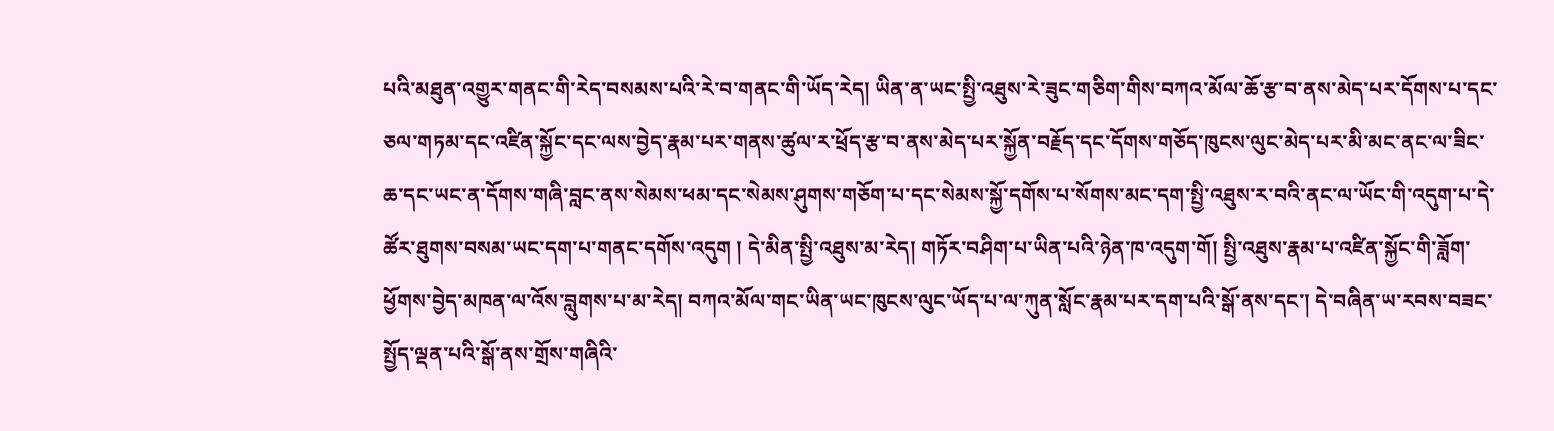པའི་མཐུན་འགྱུར་གནང་གི་རེད་བསམས་པའི་རེ་བ་གནང་གི་ཡོད་རེད། ཡིན་ན་ཡང་སྤྱི་འཐུས་རེ་ཟུང་གཅིག་གིས་བཀའ་མོལ་ཆོ་རྩ་བ་ནས་མེད་པར་དོགས་པ་དང་ཅལ་གཏམ་དང་འཛིན་སྐྱོང་དང་ལས་བྱེད་རྣམ་པར་གནས་ཚུལ་ར་ཕྲོད་རྩ་བ་ནས་མེད་པར་སྐྱོན་བརྗོད་དང་དོགས་གཅོད་ཁུངས་ལུང་མེད་པར་མི་མང་ནང་ལ་ཟིང་ཆ་དང་ཡང་ན་དོགས་གཞི་བླང་ནས་སེམས་ཕམ་དང་སེམས་ཤུགས་གཅོག་པ་དང་སེམས་སྐྱོ་དགོས་པ་སོགས་མང་དག་སྤྱི་འཐུས་ར་བའི་ནང་ལ་ཡོང་གི་འདུག་པ་དེ་ཚོར་ཐུགས་བསམ་ཡང་དག་པ་གནང་དགོས་འདུག ། དེ་མིན་སྤྱི་འཐུས་མ་རེད། གཏོར་བཤིག་པ་ཡིན་པའི་ཉེན་ཁ་འདུག་གོ། སྤྱི་འཐུས་རྣམ་པ་འཛིན་སྐྱོང་གི་ཟློག་ཕྱོགས་བྱེད་མཁན་ལ་འོས་བླུགས་པ་མ་རེད། བཀའ་མོལ་གང་ཡིན་ཡང་ཁུངས་ལུང་ཡོད་པ་ལ་ཀུན་སློང་རྣམ་པར་དག་པའི་སྒོ་ནས་དང་། དེ་བཞིན་ཡ་རབས་བཟང་སྤྱོད་ལྡན་པའི་སྒོ་ནས་གྲོས་གཞིའི་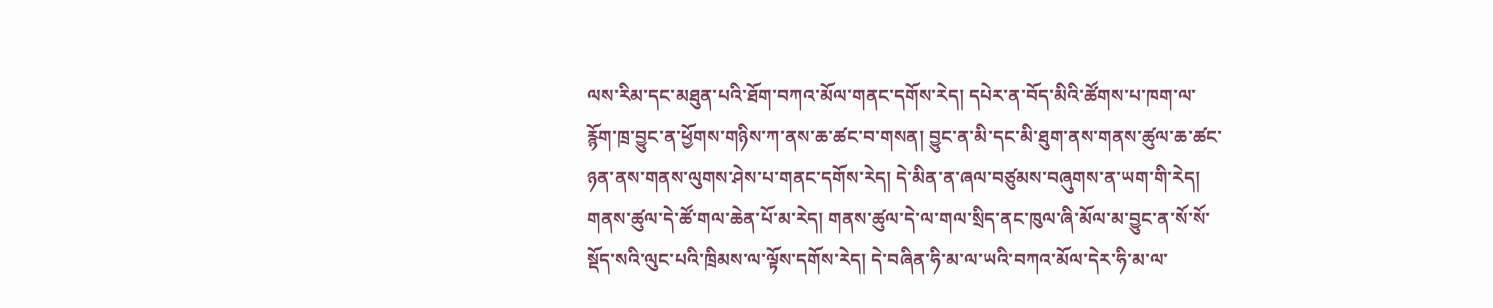ལས་རིམ་དང་མཐུན་པའི་ཐོག་བཀའ་མོལ་གནང་དགོས་རེད། དཔེར་ན་བོད་མིའི་ཚོགས་པ་ཁག་ལ་རྙོག་ཁྲ་བྱུང་ན་ཕྱོགས་གཉིས་ཀ་ནས་ཆ་ཚང་བ་གསན། བྱུང་ན་མི་དང་མི་ཐུག་ནས་གནས་ཚུལ་ཆ་ཚང་ཉན་ནས་གནས་ལུགས་ཤེས་པ་གནང་དགོས་རེད། དེ་མིན་ན་ཞལ་བཙུམས་བཞུགས་ན་ཡག་གི་རེད། གནས་ཚུལ་དེ་ཚོ་གལ་ཆེན་པོ་མ་རེད། གནས་ཚུལ་དེ་ལ་གལ་སྲིད་ནང་ཁུལ་ཞི་མོལ་མ་བྱུང་ན་སོ་སོ་སྡོད་སའི་ལུང་པའི་ཁྲིམས་ལ་ལྟོས་དགོས་རེད། དེ་བཞིན་ཧི་མ་ལ་ཡའི་བཀའ་མོལ་དེར་ཧི་མ་ལ་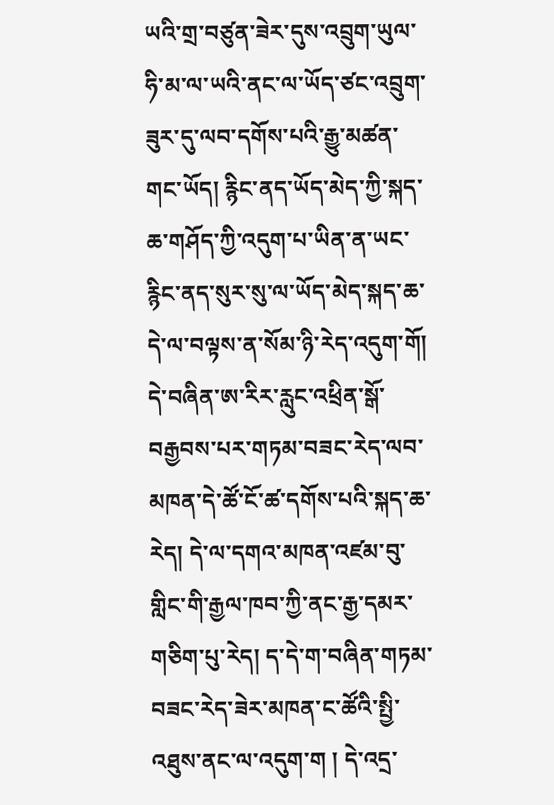ཡའི་གྲ་བཙུན་ཟེར་དུས་འབྲུག་ཡུལ་ཧི་མ་ལ་ཡའི་ནང་ལ་ཡོད་ཙང་འབྲུག་ཟུར་དུ་ལབ་དགོས་པའི་རྒྱུ་མཚན་གང་ཡོད། རྙིང་ནད་ཡོད་མེད་ཀྱི་སྐད་ཆ་གཤོད་ཀྱི་འདུག་པ་ཡིན་ན་ཡང་རྙིང་ནད་སུར་སུ་ལ་ཡོད་མེད་སྐད་ཆ་དེ་ལ་བལྟས་ན་སོམ་ཉི་རེད་འདུག་གོ། དེ་བཞིན་ཨ་རིར་རླུང་འཕྲིན་སྒོ་བརྒྱབས་པར་གཏམ་བཟང་རེད་ལབ་མཁན་དེ་ཚོ་ངོ་ཚ་དགོས་པའི་སྐད་ཆ་རེད། དེ་ལ་དགའ་མཁན་འཛམ་བུ་གླིང་གི་རྒྱལ་ཁབ་ཀྱི་ནང་རྒྱ་དམར་གཅིག་པུ་རེད། ད་དེ་ག་བཞིན་གཏམ་བཟང་རེད་ཟེར་མཁན་ང་ཚོའི་སྤྱི་འཐུས་ནང་ལ་འདུག་ག ། དེ་འདྲ་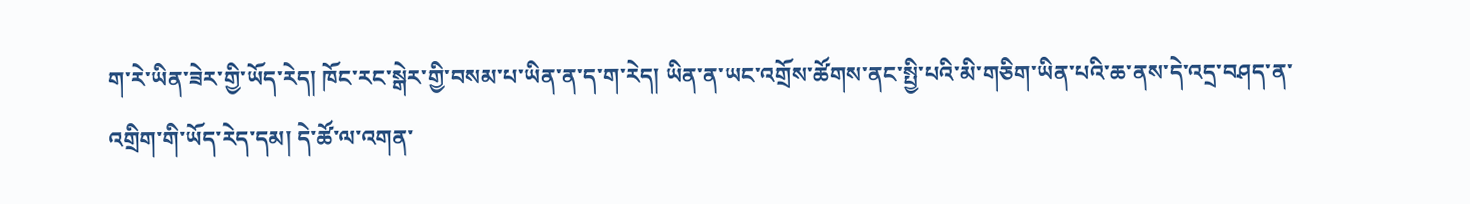ག་རེ་ཡིན་ཟེར་གྱི་ཡོད་རེད། ཁོང་རང་སྒེར་གྱི་བསམ་པ་ཡིན་ན་ད་ག་རེད། ཡིན་ན་ཡང་འགྲོས་ཚོགས་ནང་སྤྱི་པའི་མི་གཅིག་ཡིན་པའི་ཆ་ནས་དེ་འདྲ་བཤད་ན་འགྲིག་གི་ཡོད་རེད་དམ། དེ་ཚོ་ལ་འགན་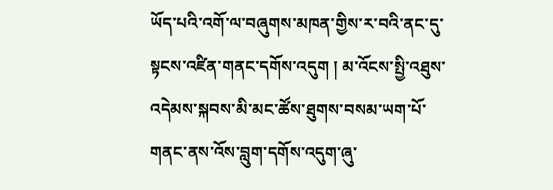ཡོད་པའི་འགོ་ལ་བཞུགས་མཁན་གྱིས་ར་བའི་ནང་དུ་སྟངས་འཛིན་གནང་དགོས་འདུག ། མ་འོངས་སྤྱི་འཐུས་འདེམས་སྐབས་མི་མང་ཚོས་ཐུགས་བསམ་ཡག་པོ་གནང་ནས་འོས་བླུག་དགོས་འདུག་ཞུ་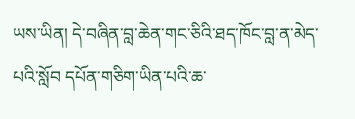ཡས་ཡིན། དེ་བཞིན་བླ་ཆེན་གང་ཅིའི་ཐད་ཁོང་བླ་ན་མེད་པའི་སློབ དཔོན་གཅིག་ཡིན་པའི་ཆ་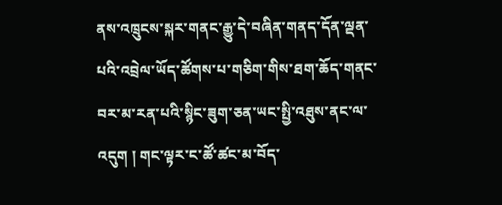ནས་འཁྲུངས་སྐར་གནང་རྒྱུ་དེ་བཞིན་གནད་དོན་ལྡན་པའི་འབྲེལ་ཡོད་ཚོགས་པ་གཅིག་གིས་ཐག་ཆོད་གནང་བར་མ་རན་པའི་སྙིང་ཟུག་ཅན་ཡང་སྤྱི་འཐུས་ནང་ལ་འདུག ། གང་ལྟར་ང་ཚོ་ཚང་མ་བོད་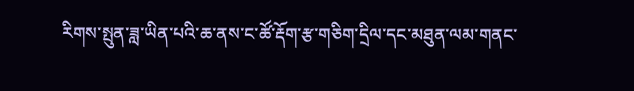རིགས་སྤུན་ཟླ་ཡིན་པའི་ཆ་ནས་ང་ཚོ་རྡོག་རྩ་གཅིག་དྲིལ་དང་མཐུན་ལམ་གནང་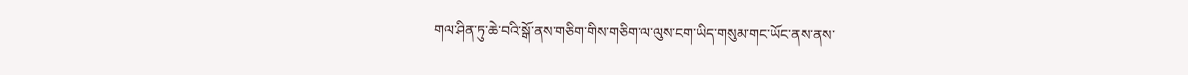གལ་ཤིན་ཏུ་ཆེ་བའི་སྒོ་ནས་གཅིག་གིས་གཅིག་ལ་ལུས་ངག་ཡིད་གསུམ་གང་ཡོང་ནས་ནས་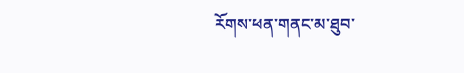རོགས་ཕན་གནང་མ་ཐུབ་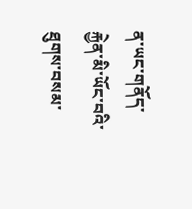ན་ཡང་གནོད་རྐྱེན་མི་ཡོང་བའི་ཐུགས་བསམ་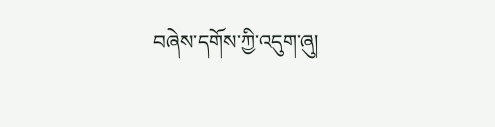བཞེས་དགོས་ཀྱི་འདུག་ཞུ།